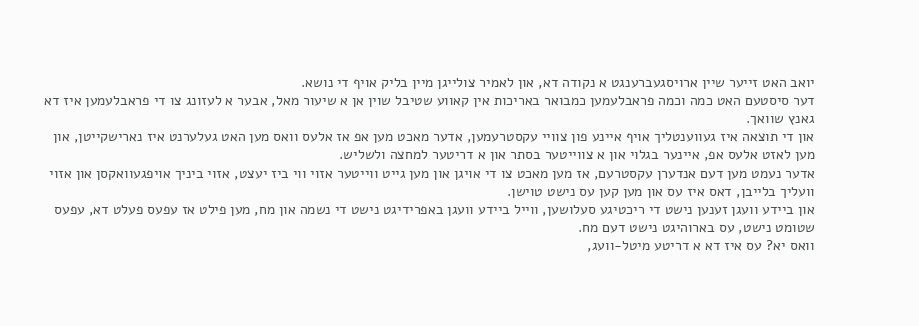יואב האט זייער שיין ארויסגעברענגט א נקודה דא, און לאמיר צולייגן מיין בליק אויף די נושא.
דער סיסטעם האט כמה וכמה פראבלעמען כמבואר באריכות אין קאווע שטיבל שוין אן א שיעור מאל, אבער א לעזונג צו די פראבלעמען איז דא גאנץ שוואך.
און די תוצאה איז געווענטליך אויף איינע פון צוויי עקסטרעמען, אדער מאכט מען אפ אז אלעס וואס מען האט געלערנט איז נארישקייטן, און מען לאזט אלעס אפ, איינער בגלוי און א צווייטער בסתר און א דריטער למחצה ולשליש.
אדער נעמט מען דעם אנדערן עקסטרעם, אז מען מאכט צו די אויגן און מען גייט ווייטער אזוי ווי ביז יעצט, אזוי ביניך אויפגעוואקסן און אזוי וועליך בלייבן, דאס איז עס און מען קען עס נישט טוישן.
און ביידע וועגן זענען נישט די ריכטיגע סעלושען, ווייל ביידע וועגן באפרידיגט נישט די נשמה און מח, מען פילט אז עפעס פעלט דא, עפעס שטומט נישט, עס בארוהיגט נישט דעם מח.
וואס יא? עס איז דא א דריטע מיטל-וועג,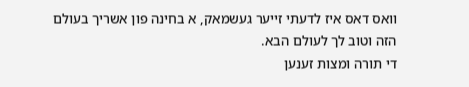וואס דאס איז לדעתי זייער געשמאק, א בחינה פון אשריך בעולם הזה וטוב לך לעולם הבא.
די תורה ומצות זענען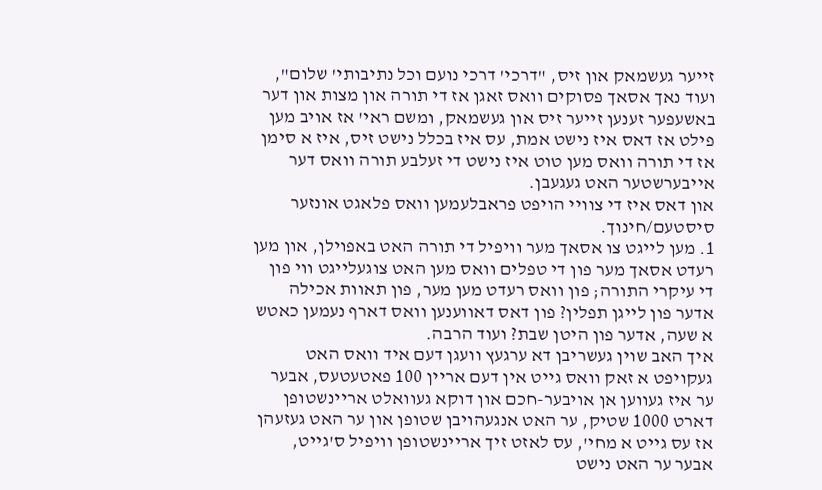זייער געשמאק און זיס, "דרכי' דרכי נועם וכל נתיבותי' שלום", ועוד נאך אסאך פסוקים וואס זאגן אז די תורה און מצות און דער באשעפער זענען זייער זיס און געשמאק, ומשם ראי' אז אויב מען פילט אז דאס איז נישט אמת, עס איז בכלל נישט זיס, איז א סימן אז די תורה וואס מען טוט איז נישט די זעלבע תורה וואס דער אייבערשטער האט געגעבן.
און דאס איז די צוויי הויפט פראבלעמען וואס פלאגט אונזער סיסטעם/חינוך.
1. מען לייגט צו אסאך מער וויפיל די תורה האט באפוילן, און מען רעדט אסאך מער פון די טפלים וואס מען האט צוגעלייגט ווי פון די עיקרי התורה; פון וואס רעדט מען מער, פון תאוות אכילה אדער פון לייגן תפלין? פון דאס דאווענען וואס דארף נעמען כאטש א שעה, אדער פון היטן שבת? ועוד הרבה.
איך האב שוין געשריבן דא ערגעץ וועגן דעם איד וואס האט געקויפט א זאק וואס גייט אין דעם אריין 100 פאטעטעס, אבער ער איז געווען אן אויבער-חכם און דוקא געוואלט אריינשטופן דארט 1000 שטיק, ער האט אנגעהויבן שטופן און ער האט געזעהן אז עס גייט א מחי', עס לאזט זיך אריינשטופן וויפיל ס'גייט, אבער ער האט נישט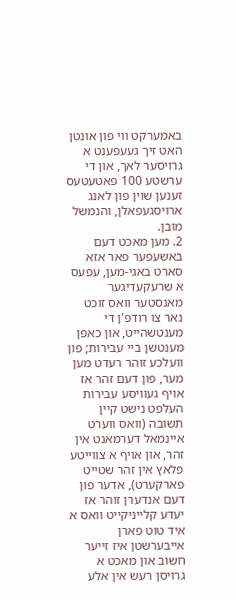באמערקט ווי פון אונטן האט זיך געעפענט א גרויסער לאך, און די ערשטע 100 פאטעטעס זענען שוין פון לאנג ארויסגעפאלן, והנמשל מובן.
2. מען מאכט דעם באשעפער פאר אזא סארט באגי-מען, עפעס א שרעקעדיגער מאנסטער וואס זוכט נאר צו רודפ'ן די מענטשהייט, און כאפן מענטשן ביי עבירות; פון וועלכע זוהר רעדט מען מער, פון דעם זהר אז אויף געוויסע עבירות העלפט נישט קיין תשובה (וואס ווערט איינמאל דערמאנט אין זהר, און אויף א צווייטע פלאץ אין זהר שטייט פארקערט), אדער פון דעם אנדערן זוהר אז יעדע קלייניקייט וואס א איד טוט פארן אייבערשטן איז זייער חשוב און מאכט א גרויסן רעש אין אלע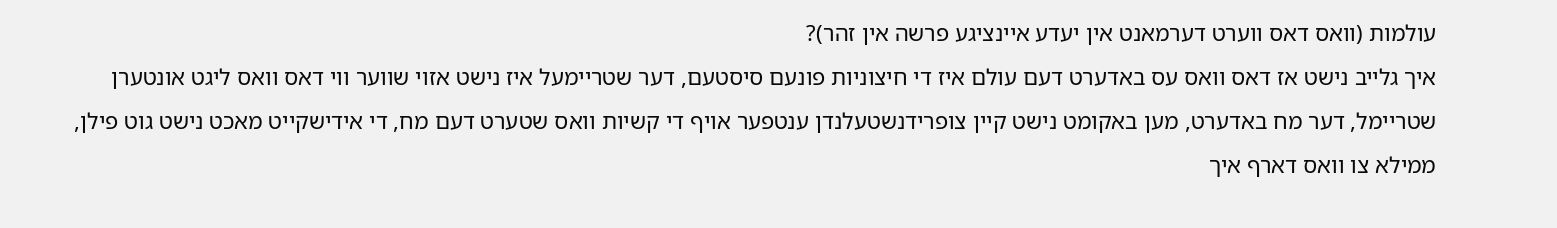עולמות (וואס דאס ווערט דערמאנט אין יעדע איינציגע פרשה אין זהר)?
איך גלייב נישט אז דאס וואס עס באדערט דעם עולם איז די חיצוניות פונעם סיסטעם, דער שטריימעל איז נישט אזוי שווער ווי דאס וואס ליגט אונטערן שטריימל, דער מח באדערט, מען באקומט נישט קיין צופרידנשטעלנדן ענטפער אויף די קשיות וואס שטערט דעם מח, די אידישקייט מאכט נישט גוט פילן, ממילא צו וואס דארף איך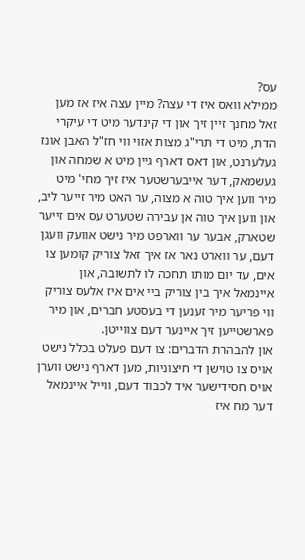עס?
ממילא וואס איז די עצה? מיין עצה איז אז מען זאל מחנך זיין זיך און די קינדער מיט די עיקרי הדת, מיט די תרי"ג מצות אזוי ווי חז"ל האבן אונז געלערנט, און דאס דארף גיין מיט א שמחה און געשמאק, דער אייבערשטער איז זיך מחי' מיט מיר ווען איך טוה א מצוה, ער האט מיר זייער ליב, און ווען איך טוה אן עבירה שטערט עס אים זייער שטארק, אבער ער ווארפט מיר נישט אוועק וועגן דעם, ער ווארט נאר אז איך זאל צוריק קומען צו אים, עד יום מותו תחכה לו לתשובה, און איינמאל איך בין צוריק ביי אים איז אלעס צוריק ווי פריער מיר זענען די בעסטע חברים, און מיר פארשטייען זיך איינער דעם צווייטן.
און להבהרת הדברים: צו דעם פעלט בכלל נישט אויס צו טוישן די חיצוניות, מען דארף נישט ווערן אויס חסידישער איד לכבוד דעם, ווייל איינמאל דער מח איז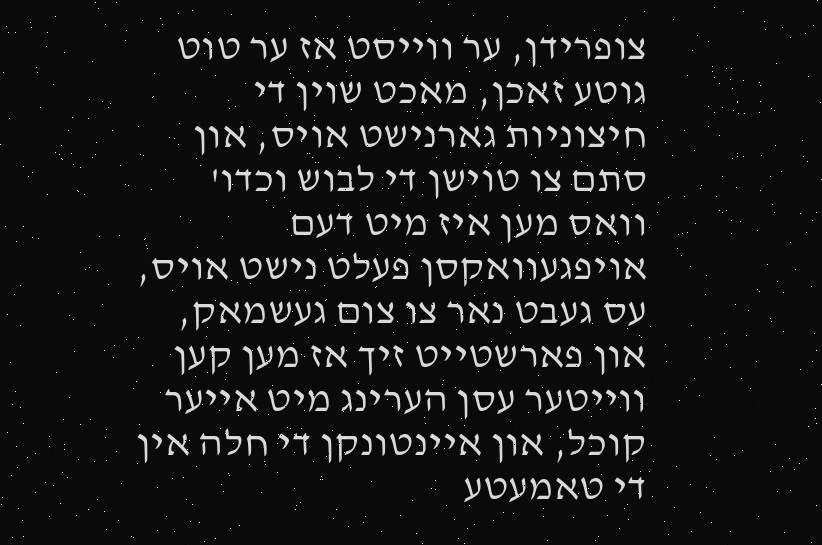צופרידן, ער ווייסט אז ער טוט גוטע זאכן, מאכט שוין די חיצוניות גארנישט אויס, און סתם צו טוישן די לבוש וכדו' וואס מען איז מיט דעם אויפגעוואקסן פעלט נישט אויס, עס געבט נאר צו צום געשמאק, און פארשטייט זיך אז מען קען ווייטער עסן הערינג מיט אייער קוכל, און איינטונקן די חלה אין די טאמעטע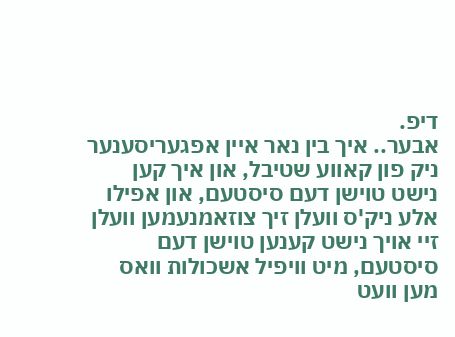דיפ.
אבער.. איך בין נאר איין אפגעריסענער ניק פון קאווע שטיבל, און איך קען נישט טוישן דעם סיסטעם, און אפילו אלע ניק'ס וועלן זיך צוזאמנעמען וועלן זיי אויך נישט קענען טוישן דעם סיסטעם, מיט וויפיל אשכולות וואס מען וועט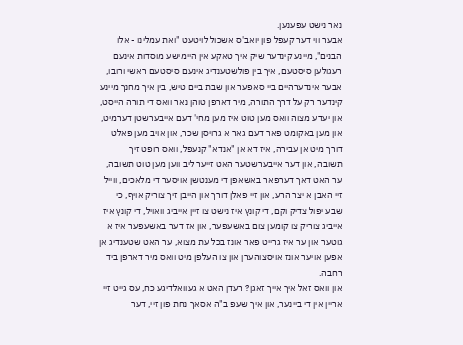נאר נישט עפענען.
אבער ווי דער קעפל פון יואב'ס אשכול לויטעט "ואת עמלינו - אלו הבנים", מיינע קינדער שיק איך טאקע אין היימישע מוסדות אינעם רעגולען סיסטעם, איך בין פולשטענדיג אינעם סיסטעם ראשי ורובו, אבער אינדערהיים ביי סאפער און שבת ביים טיש, בין איך מחנך מיינע קינדער רק על דרך התורה, מיר דארפן טוהן נאר וואס די תורה הייסט, און יעדע מצוה וואס מען טוט איז מען מחי' דעם אייבערשטן דערמיט, און מען באקומט פאר דעם גאר א גרויסן שכר, און אויב מען פאלט דורך מיט אן עבירה, איז דא אן "אנדא" קנעפל, וואס רופט זיך תשובה, און דער אייבערשטער האט זייער ליב ווען מען טוט תשובה, ער האט דאך דערפאר באשאפן די מענטשן אויסער די מלאכים, ווייל זיי האבן א יצר הרע, און זיי פאלן דורך און הייבן זיך צוריק אויף, כי שבע יפול צדיק וקם, די קונץ איז נישט צו זיין אייביג וואויל, די קונץ איז אייביג צוריק צו קומען צום באשעפער, און אז דער באשעפער איז א גוטער און ער איז גרייט פאר אונז בכל עת מצוא, ער האט שטענדיג אן אפען אויער אונז אויסצוהערן און צו העלפן מיט וואס מיר דארפן ביד רחבה.
און וואס זאל איך אייך זאגן? רעדן האט א געוואלדיגע כח, עס גייט זיי אריין אין די ביינער, און איך שעפ ב"ה אסאך נחת פון זיי, דער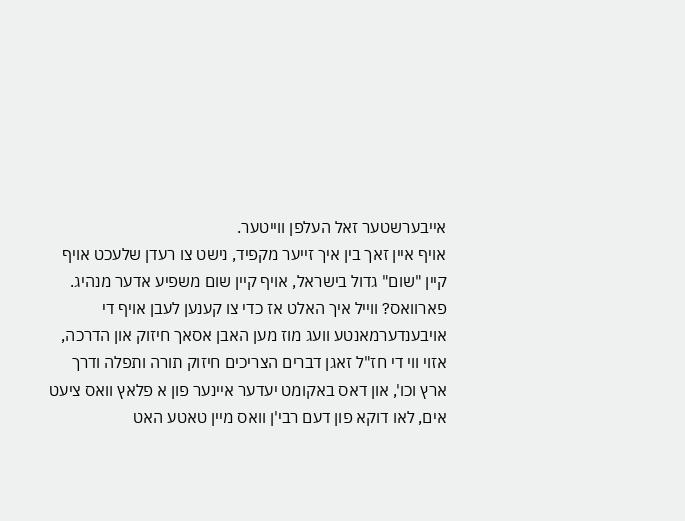אייבערשטער זאל העלפן ווייטער.
אויף איין זאך בין איך זייער מקפיד, נישט צו רעדן שלעכט אויף קיין "שום" גדול בישראל, אויף קיין שום משפיע אדער מנהיג.
פארוואס? ווייל איך האלט אז כדי צו קענען לעבן אויף די אויבענדערמאנטע וועג מוז מען האבן אסאך חיזוק און הדרכה, אזוי ווי די חז"ל זאגן דברים הצריכים חיזוק תורה ותפלה ודרך ארץ וכו', און דאס באקומט יעדער איינער פון א פלאץ וואס ציעט אים, לאו דוקא פון דעם רבי'ן וואס מיין טאטע האט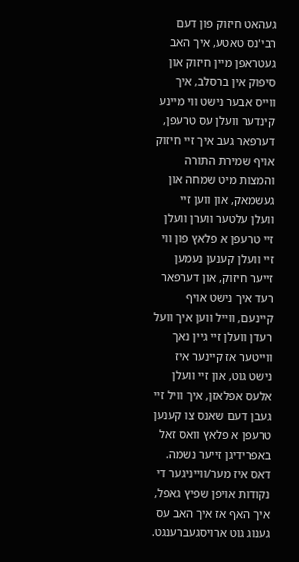געהאט חיזוק פון דעם רבי'נס טאטע, איך האב געטראפן מיין חיזוק און סיפוק אין ברסלב, איך ווייס אבער נישט ווי מיינע קינדער וועלן עס טרעפן, דערפאר געב איך זיי חיזוק אויף שמירת התורה והמצות מיט שמחה און געשמאק, און ווען זיי וועלן עלטער ווערן וועלן זיי טרעפן א פלאץ פון ווי זיי וועלן קענען נעמען זייער חיזוק, און דערפאר רעד איך נישט אויף קיינעם, ווייל ווען איך וועל רעדן וועלן זיי גיין נאך ווייטער אז קיינער איז נישט גוט, און זיי וועלן אלעס אפלאזן, איך וויל זיי געבן דעם שאנס צו קענען טרעפן א פלאץ וואס זאל באפרידיגן זייער נשמה.
דאס איז מער/ווייניגער די נקודות אויפן שפיץ גאפל, איך האף אז איך האב עס גענוג גוט ארויסגעברענגט.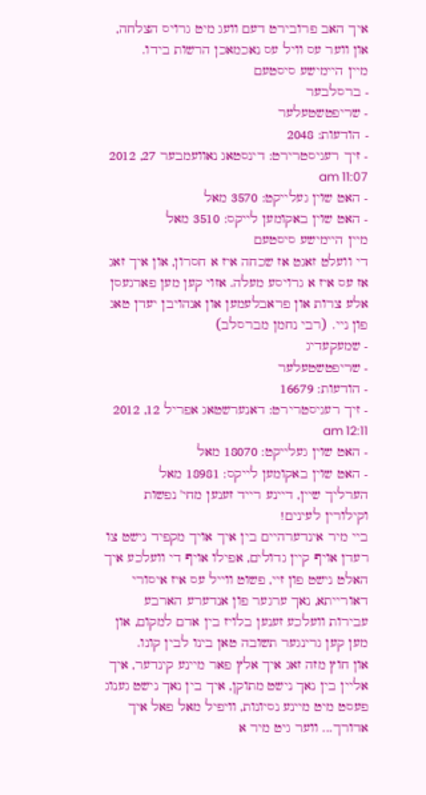איך האב פרובירט דעם וועג מיט גרויס הצלחה, און ווער עס וויל עס נאכמאכן הרשות בידו.
מיין היימישע סיסטעם
- ברסלבער
- שריפטשטעלער
- הודעות: 2048
- זיך רעגיסטרירט: דינסטאג נאוועמבער 27, 2012 11:07 am
- האט שוין געלייקט: 3570 מאל
- האט שוין באקומען לייקס: 3510 מאל
מיין היימישע סיסטעם
די וועלט זאגט אז שכחה איז א חסרון, און איך זאג אז עס איז א גרויסע מעלה. אזוי קען מען פארגעסן אלע צרות און פראבלעמען און אנהויבן יעדן טאג פון ניי. (רבי נחמן מברסלב)
- שמעקעדיג
- שריפטשטעלער
- הודעות: 16679
- זיך רעגיסטרירט: דאנערשטאג אפריל 12, 2012 12:11 am
- האט שוין געלייקט: 18070 מאל
- האט שוין באקומען לייקס: 18981 מאל
הערליך שיין, דיינע רייד זענען מחי' נפשות וקילורין לעינים!
ביי מיר אינדערהיים בין איך אויך מקפיד נישט צו רעדן אויף קיין גדולים, אפילו אויף די וועלכע איך האלט נישט פון זיי, פשוט ווייל עס איז איסורי דאורייתא, נאך ערגער פון אנדערע הארבע עבירות וועלכע זענען בלויז בין אדם למקום, און מען קען גרינגער תשובה טאן בינו לבין קונו.
און חוץ מזה זאג איך אלץ פאר מיינע קינדער, איך אליין בין נאך נישט מתוקן, איך בין נאך נישט גענוג פעסט מיט מיינע נסיונות, וויפיל מאל פאל איך אדורך... ווער גיט מיר א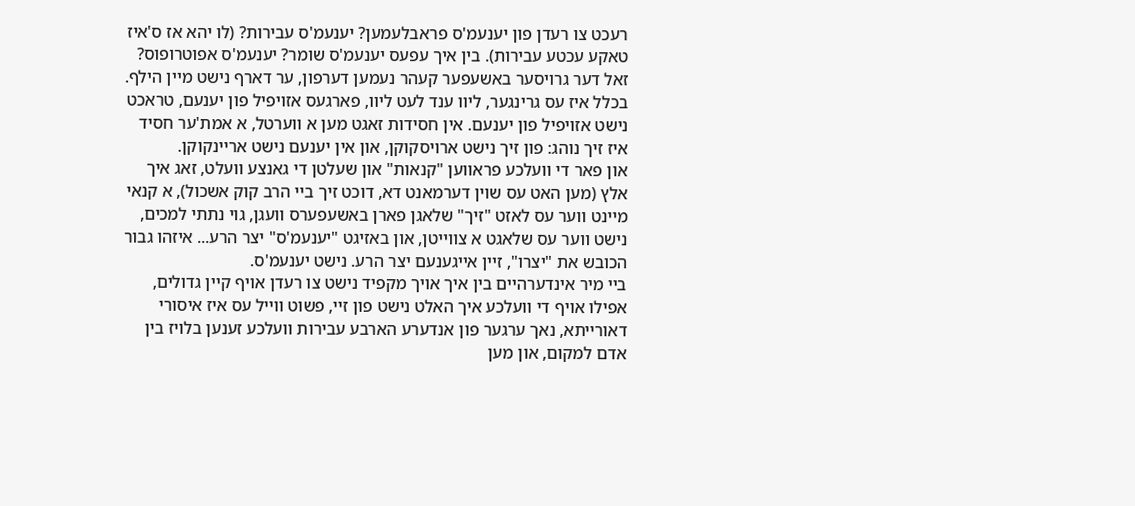רעכט צו רעדן פון יענעמ'ס פראבלעמען? יענעמ'ס עבירות? (לו יהא אז ס'איז טאקע עכטע עבירות). בין איך עפעס יענעמ'ס שומר? יענעמ'ס אפוטרופוס? זאל דער גרויסער באשעפער קעהר נעמען דערפון, ער דארף נישט מיין הילף.
בכלל איז עס גרינגער, ליוו ענד לעט ליוו, פארגעס אזויפיל פון יענעם, טראכט נישט אזויפיל פון יענעם. אין חסידות זאגט מען א ווערטל, א אמת'ער חסיד איז זיך נוהג: פון זיך נישט ארויסקוקן, און אין יענעם נישט אריינקוקן.
און פאר די וועלכע פראווען "קנאות" און שעלטן די גאנצע וועלט, זאג איך אלץ (מען האט עס שוין דערמאנט דא, דוכט זיך ביי הרב קוק אשכול), א קנאי מיינט ווער עס לאזט "זיך" שלאגן פארן באשעפערס וועגן, גוי נתתי למכים, נישט ווער עס שלאגט א צווייטן, און באזיגט "יענעמ'ס" יצר הרע... איזהו גבור הכובש את "יצרו", זיין אייגענעם יצר הרע. נישט יענעמ'ס.
ביי מיר אינדערהיים בין איך אויך מקפיד נישט צו רעדן אויף קיין גדולים, אפילו אויף די וועלכע איך האלט נישט פון זיי, פשוט ווייל עס איז איסורי דאורייתא, נאך ערגער פון אנדערע הארבע עבירות וועלכע זענען בלויז בין אדם למקום, און מען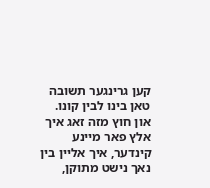קען גרינגער תשובה טאן בינו לבין קונו.
און חוץ מזה זאג איך אלץ פאר מיינע קינדער, איך אליין בין נאך נישט מתוקן,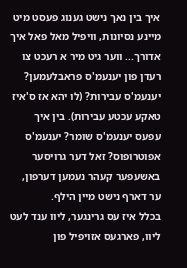איך בין נאך נישט גענוג פעסט מיט מיינע נסיונות, וויפיל מאל פאל איך אדורך... ווער גיט מיר א רעכט צו רעדן פון יענעמ'ס פראבלעמען? יענעמ'ס עבירות? (לו יהא אז ס'איז טאקע עכטע עבירות). בין איך עפעס יענעמ'ס שומר? יענעמ'ס אפוטרופוס? זאל דער גרויסער באשעפער קעהר נעמען דערפון, ער דארף נישט מיין הילף.
בכלל איז עס גרינגער, ליוו ענד לעט ליוו, פארגעס אזויפיל פון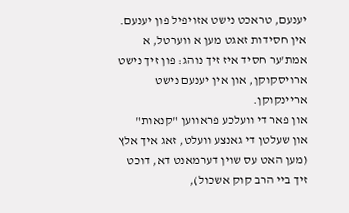יענעם, טראכט נישט אזויפיל פון יענעם. אין חסידות זאגט מען א ווערטל, א אמת'ער חסיד איז זיך נוהג: פון זיך נישט ארויסקוקן, און אין יענעם נישט אריינקוקן.
און פאר די וועלכע פראווען "קנאות" און שעלטן די גאנצע וועלט, זאג איך אלץ (מען האט עס שוין דערמאנט דא, דוכט זיך ביי הרב קוק אשכול),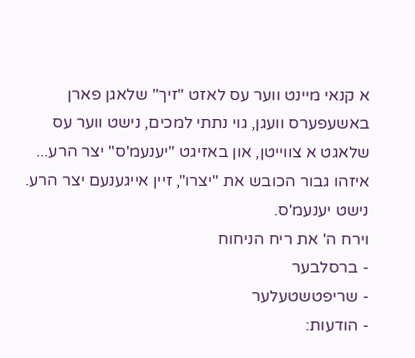א קנאי מיינט ווער עס לאזט "זיך" שלאגן פארן באשעפערס וועגן, גוי נתתי למכים, נישט ווער עס שלאגט א צווייטן, און באזיגט "יענעמ'ס" יצר הרע... איזהו גבור הכובש את "יצרו", זיין אייגענעם יצר הרע. נישט יענעמ'ס.
וירח ה' את ריח הניחוח
- ברסלבער
- שריפטשטעלער
- הודעות: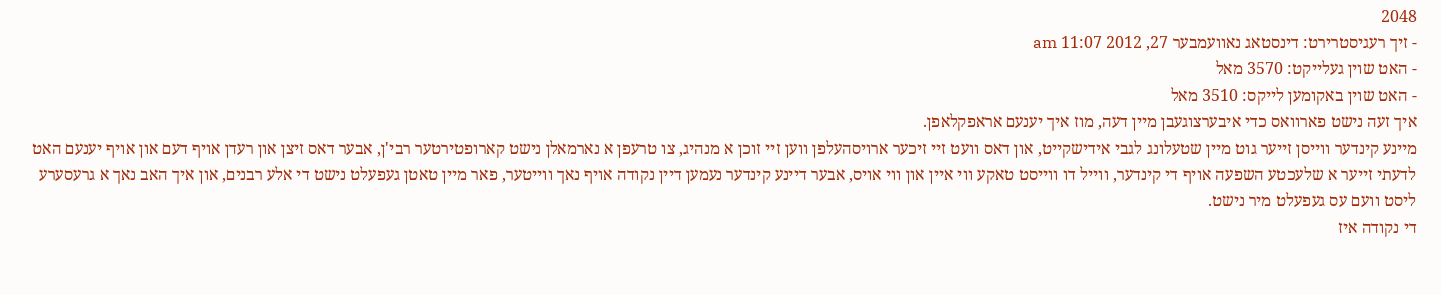2048
- זיך רעגיסטרירט: דינסטאג נאוועמבער 27, 2012 11:07 am
- האט שוין געלייקט: 3570 מאל
- האט שוין באקומען לייקס: 3510 מאל
איך זעה נישט פארוואס כדי איבערצוגעבן מיין דעה, מוז איך יענעם אראפקלאפן.
מיינע קינדער ווייסן זייער גוט מיין שטעלונג לגבי אידישקייט, און דאס וועט זיי זיכער ארויסהעלפן ווען זיי זוכן א מנהיג, צו טרעפן א נארמאלן נישט קארופטירטער רבי'ן, אבער דאס זיצן און רעדן אויף דעם און אויף יענעם האט לדעתי זייער א שלעכטע השפעה אויף די קינדער, ווייל דו ווייסט טאקע ווי איין און ווי אויס, אבער דיינע קינדער נעמען דיין נקודה אויף נאך ווייטער, פאר מיין טאטן געפעלט נישט די אלע רבנים, און איך האב נאך א גרעסערע ליסט וועם עס געפעלט מיר נישט.
די נקודה איז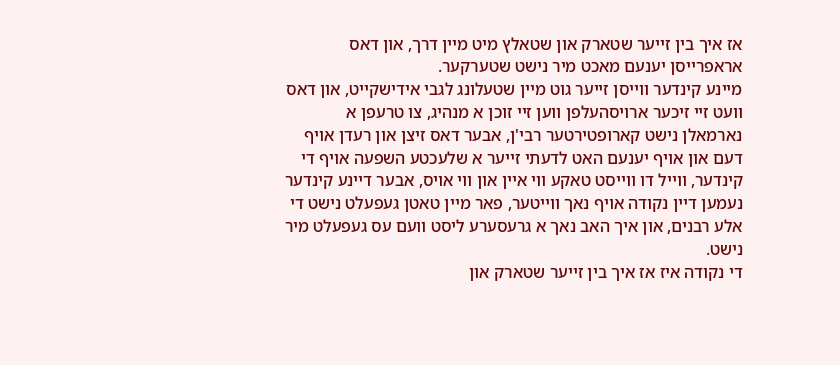אז איך בין זייער שטארק און שטאלץ מיט מיין דרך, און דאס אראפרייסן יענעם מאכט מיר נישט שטערקער.
מיינע קינדער ווייסן זייער גוט מיין שטעלונג לגבי אידישקייט, און דאס וועט זיי זיכער ארויסהעלפן ווען זיי זוכן א מנהיג, צו טרעפן א נארמאלן נישט קארופטירטער רבי'ן, אבער דאס זיצן און רעדן אויף דעם און אויף יענעם האט לדעתי זייער א שלעכטע השפעה אויף די קינדער, ווייל דו ווייסט טאקע ווי איין און ווי אויס, אבער דיינע קינדער נעמען דיין נקודה אויף נאך ווייטער, פאר מיין טאטן געפעלט נישט די אלע רבנים, און איך האב נאך א גרעסערע ליסט וועם עס געפעלט מיר נישט.
די נקודה איז אז איך בין זייער שטארק און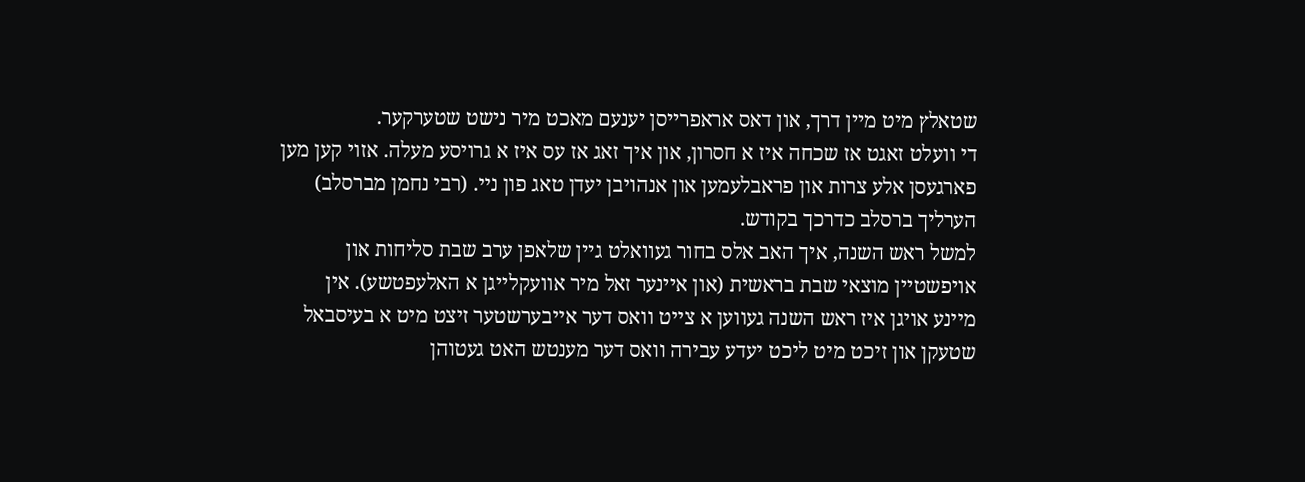שטאלץ מיט מיין דרך, און דאס אראפרייסן יענעם מאכט מיר נישט שטערקער.
די וועלט זאגט אז שכחה איז א חסרון, און איך זאג אז עס איז א גרויסע מעלה. אזוי קען מען פארגעסן אלע צרות און פראבלעמען און אנהויבן יעדן טאג פון ניי. (רבי נחמן מברסלב)
הערליך ברסלב כדרכך בקודש.
למשל ראש השנה, איך האב אלס בחור געוואלט גיין שלאפן ערב שבת סליחות און אויפשטיין מוצאי שבת בראשית (און איינער זאל מיר אוועקלייגן א האלעפטשע). אין מיינע אויגן איז ראש השנה געווען א צייט וואס דער אייבערשטער זיצט מיט א בעיסבאל שטעקן און זיכט מיט ליכט יעדע עבירה וואס דער מענטש האט געטוהן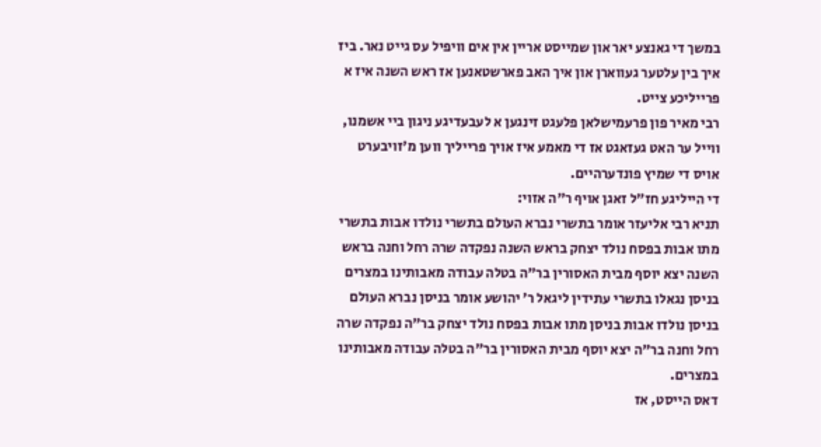במשך די גאנצע יאר און שמייסט אריין אין אים וויפיל עס גייט נאר. ביז איך בין עלטער געווארן און איך האב פארשטאנען אז ראש השנה איז א פרייליכע צייט.
רבי מאיר פון פרעמישלאן פלעגט זינגען א לעבעדיגע ניגון ביי אשמנו, ווייל ער האט געזאגט אז די מאמע איז אויך פרייליך ווען מ'זויבערט אויס די שמיץ פונדערהיים.
די הייליגע חז"ל זאגן אויף ר"ה אזוי:
תניא רבי אליעזר אומר בתשרי נברא העולם בתשרי נולדו אבות בתשרי מתו אבות בפסח נולד יצחק בראש השנה נפקדה שרה רחל וחנה בראש השנה יצא יוסף מבית האסורין בר"ה בטלה עבודה מאבותינו במצרים בניסן נגאלו בתשרי עתידין ליגאל ר' יהושע אומר בניסן נברא העולם בניסן נולדו אבות בניסן מתו אבות בפסח נולד יצחק בר"ה נפקדה שרה רחל וחנה בר"ה יצא יוסף מבית האסורין בר"ה בטלה עבודה מאבותינו במצרים.
דאס הייסט, אז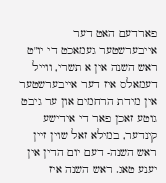פארדעם האט דער אייבערשטער געמאכט די יו"ט ראש השנה אין א תשרי, ווייל דעמאלס איז דער אייבערשטער אין מידת הרחמים און ער גיבט גוטע זאכן פאר די אידישע קינדער, במילא זאל שוין זיין ראש השנה- דעם יום הדין אין יענע טאג. ראש השנה איז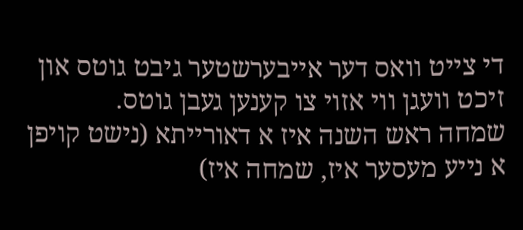די צייט וואס דער אייבערשטער גיבט גוטס און זיכט וועגן ווי אזוי צו קענען געבן גוטס.
שמחה ראש השנה איז א דאורייתא (נישט קויפן א נייע מעסער איז, שמחה איז)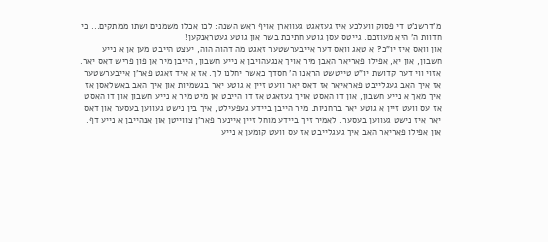מ'דרשנ'ט די פסוק וועלכע איז געזאגט געווארן אויף ראש השנה: לכו אכלו משמנים ושתו ממתקים... כי חדוות ה' היא מעוזכם. גייטס עסן גוטע חתיכת בשר און גוטע געטראנקען!
און וואס איז יו"כ? א טאג וואס דער אייבערשטער זאגט מה דהוה הוה, יעצט הייבט מען אן א נייע חשבון, און יא, אפילו פאריאר האבן מיר אויך אנגעהויבן א נייע חשבון, הייבן מיר אן פון פריש דאס יאר. אזוי ווי דער קדושת יו"ט טייטשט הראנו ה' חסדך כאשר יחלנו לך. אז א איד זאגט פאר'ן אייבערשטער אז איך האב געגלייבט פאראיאר אז דאס יאר וועט זיין א גוטע יאר בגשמיות און איך האב באשלאסן אז איך מאך א נייע חשבון, און דו האסט אויך געזאגט אז דו הייבט אן מיט מיר א נייע חשבון און דו האסט אז עס וועט זיין א גוטע יאר ברחניות. מיר הייבן ביידע געפעילט, איך בין נישט געווען בעסער און דאס יאר איז נישט געווען בעסער. לאמיר זיך ביידע מוחל זיין איינער פאר'ן צווייטן און אנהייבן א נייע דף. און אפילו פאריאר האב איך געגלייבט אז עס וועט קומען א נייע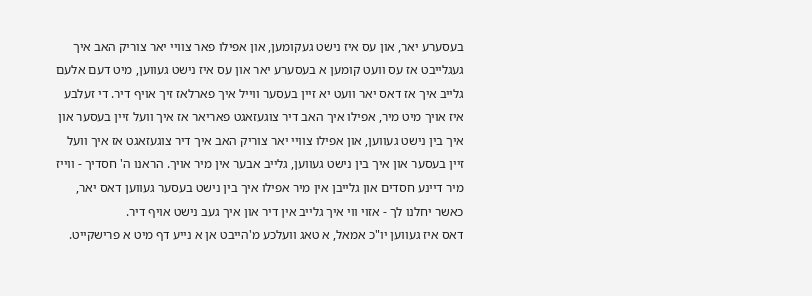בעסערע יאר, און עס איז נישט געקומען, און אפילו פאר צוויי יאר צוריק האב איך געגלייבט אז עס וועט קומען א בעסערע יאר און עס איז נישט געווען, מיט דעם אלעם גלייב איך אז דאס יאר וועט יא זיין בעסער ווייל איך פארלאז זיך אויף דיר. די זעלבע איז אויך מיט מיר, אפילו איך האב דיר צוגעזאגט פאריאר אז איך וועל זיין בעסער און איך בין נישט געווען, און אפילו צוויי יאר צוריק האב איך דיר צוגעזאגט אז איך וועל זיין בעסער און איך בין נישט געווען, גלייב אבער אין מיר אויך. הראנו ה' חסדיך - ווייז מיר דיינע חסדים און גלייבן אין מיר אפילו איך בין נישט בעסער געווען דאס יאר, כאשר יחלנו לך - אזוי ווי איך גלייב אין דיר און איך געב נישט אויף דיר.
דאס איז געווען יו"כ אמאל, א טאג וועלכע מ'הייבט אן א נייע דף מיט א פרישקייט.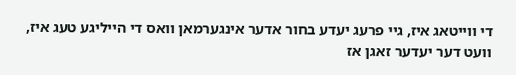די ווייטאג איז, גיי פרעג יעדע בחור אדער אינגערמאן וואס די הייליגע טעג איז, וועט דער יעדער זאגן אז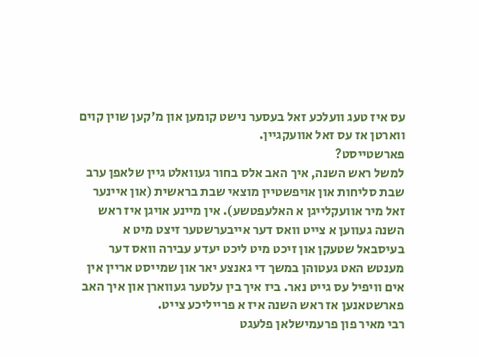עס איז טעג וועלכע זאל בעסער נישט קומען און מ'קען שוין קוים ווארטן אז עס זאל אוועקגיין.
פארשטייסט?
למשל ראש השנה, איך האב אלס בחור געוואלט גיין שלאפן ערב שבת סליחות און אויפשטיין מוצאי שבת בראשית (און איינער זאל מיר אוועקלייגן א האלעפטשע). אין מיינע אויגן איז ראש השנה געווען א צייט וואס דער אייבערשטער זיצט מיט א בעיסבאל שטעקן און זיכט מיט ליכט יעדע עבירה וואס דער מענטש האט געטוהן במשך די גאנצע יאר און שמייסט אריין אין אים וויפיל עס גייט נאר. ביז איך בין עלטער געווארן און איך האב פארשטאנען אז ראש השנה איז א פרייליכע צייט.
רבי מאיר פון פרעמישלאן פלעגט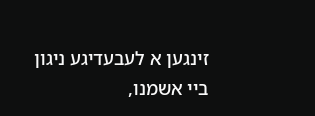זינגען א לעבעדיגע ניגון ביי אשמנו,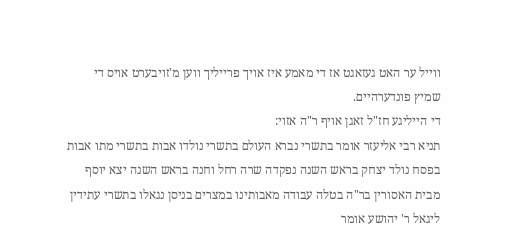ווייל ער האט געזאגט אז די מאמע איז אויך פרייליך ווען מ'זויבערט אויס די שמיץ פונדערהיים.
די הייליגע חז"ל זאגן אויף ר"ה אזוי:
תניא רבי אליעזר אומר בתשרי נברא העולם בתשרי נולדו אבות בתשרי מתו אבות בפסח נולד יצחק בראש השנה נפקדה שרה רחל וחנה בראש השנה יצא יוסף מבית האסורין בר"ה בטלה עבודה מאבותינו במצרים בניסן נגאלו בתשרי עתידין ליגאל ר' יהושע אומר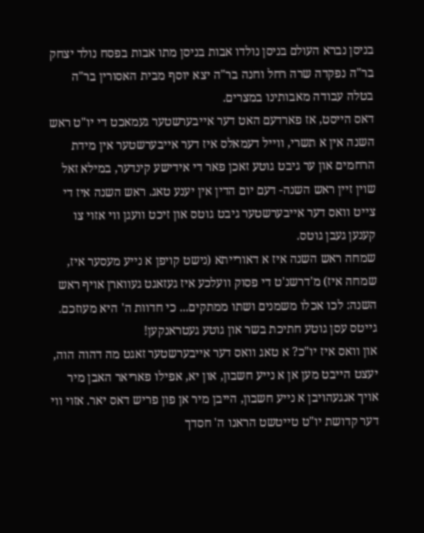בניסן נברא העולם בניסן נולדו אבות בניסן מתו אבות בפסח נולד יצחק בר"ה נפקדה שרה רחל וחנה בר"ה יצא יוסף מבית האסורין בר"ה בטלה עבודה מאבותינו במצרים.
דאס הייסט, אז פארדעם האט דער אייבערשטער געמאכט די יו"ט ראש השנה אין א תשרי, ווייל דעמאלס איז דער אייבערשטער אין מידת הרחמים און ער גיבט גוטע זאכן פאר די אידישע קינדער, במילא זאל שוין זיין ראש השנה- דעם יום הדין אין יענע טאג. ראש השנה איז די צייט וואס דער אייבערשטער גיבט גוטס און זיכט וועגן ווי אזוי צו קענען געבן גוטס.
שמחה ראש השנה איז א דאורייתא (נישט קויפן א נייע מעסער איז, שמחה איז) מ'דרשנ'ט די פסוק וועלכע איז געזאגט געווארן אויף ראש השנה: לכו אכלו משמנים ושתו ממתקים... כי חדוות ה' היא מעוזכם. גייטס עסן גוטע חתיכת בשר און גוטע געטראנקען!
און וואס איז יו"כ? א טאג וואס דער אייבערשטער זאגט מה דהוה הוה, יעצט הייבט מען אן א נייע חשבון, און יא, אפילו פאריאר האבן מיר אויך אנגעהויבן א נייע חשבון, הייבן מיר אן פון פריש דאס יאר. אזוי ווי דער קדושת יו"ט טייטשט הראנו ה' חסדך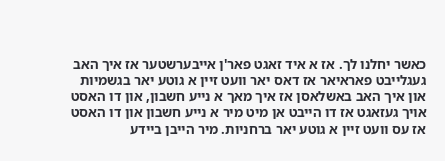כאשר יחלנו לך. אז א איד זאגט פאר'ן אייבערשטער אז איך האב געגלייבט פאראיאר אז דאס יאר וועט זיין א גוטע יאר בגשמיות און איך האב באשלאסן אז איך מאך א נייע חשבון, און דו האסט אויך געזאגט אז דו הייבט אן מיט מיר א נייע חשבון און דו האסט אז עס וועט זיין א גוטע יאר ברחניות. מיר הייבן ביידע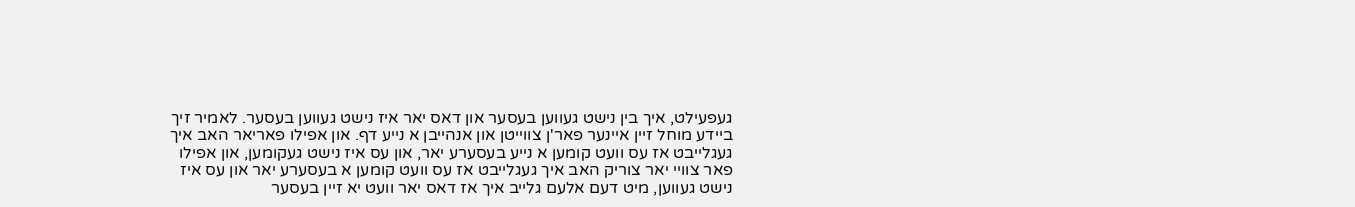געפעילט, איך בין נישט געווען בעסער און דאס יאר איז נישט געווען בעסער. לאמיר זיך ביידע מוחל זיין איינער פאר'ן צווייטן און אנהייבן א נייע דף. און אפילו פאריאר האב איך געגלייבט אז עס וועט קומען א נייע בעסערע יאר, און עס איז נישט געקומען, און אפילו פאר צוויי יאר צוריק האב איך געגלייבט אז עס וועט קומען א בעסערע יאר און עס איז נישט געווען, מיט דעם אלעם גלייב איך אז דאס יאר וועט יא זיין בעסער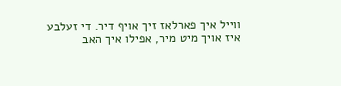ווייל איך פארלאז זיך אויף דיר. די זעלבע איז אויך מיט מיר, אפילו איך האב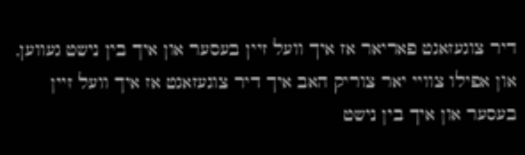דיר צוגעזאגט פאריאר אז איך וועל זיין בעסער און איך בין נישט געווען, און אפילו צוויי יאר צוריק האב איך דיר צוגעזאגט אז איך וועל זיין בעסער און איך בין נישט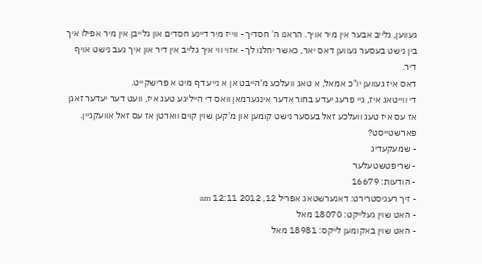געווען, גלייב אבער אין מיר אויך. הראנו ה' חסדיך - ווייז מיר דיינע חסדים און גלייבן אין מיר אפילו איך בין נישט בעסער געווען דאס יאר, כאשר יחלנו לך - אזוי ווי איך גלייב אין דיר און איך געב נישט אויף דיר.
דאס איז געווען יו"כ אמאל, א טאג וועלכע מ'הייבט אן א נייע דף מיט א פרישקייט.
די ווייטאג איז, גיי פרעג יעדע בחור אדער אינגערמאן וואס די הייליגע טעג איז, וועט דער יעדער זאגן אז עס איז טעג וועלכע זאל בעסער נישט קומען און מ'קען שוין קוים ווארטן אז עס זאל אוועקגיין.
פארשטייסט?
- שמעקעדיג
- שריפטשטעלער
- הודעות: 16679
- זיך רעגיסטרירט: דאנערשטאג אפריל 12, 2012 12:11 am
- האט שוין געלייקט: 18070 מאל
- האט שוין באקומען לייקס: 18981 מאל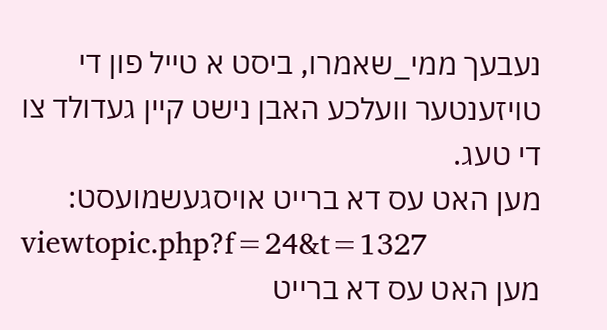נעבעך ממי_שאמרו, ביסט א טייל פון די טויזענטער וועלכע האבן נישט קיין געדולד צו די טעג.
מען האט עס דא ברייט אויסגעשמועסט:
viewtopic.php?f=24&t=1327
מען האט עס דא ברייט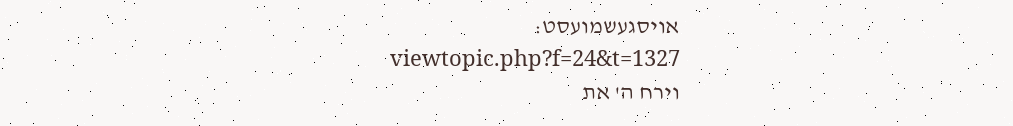אויסגעשמועסט:
viewtopic.php?f=24&t=1327
וירח ה' את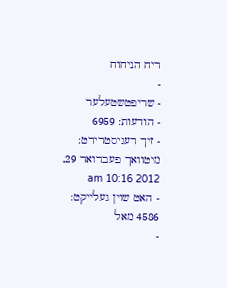ריח הניחוח
-
- שריפטשטעלער
- הודעות: 6959
- זיך רעגיסטרירט: מיטוואך פעברואר 29, 2012 10:16 am
- האט שוין געלייקט: 4586 מאל
-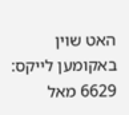האט שוין באקומען לייקס: 6629 מאל